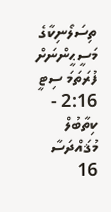ތިސަލޯނިކާގެ މަސީޙީންނަށް ފުރަތަމަ ސިޓީ 2:16 - ކިތާބުލް މުޤައްދަސާ
16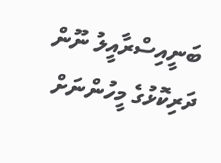ބަނީއިސްރާއީލު ނޫން ދަރިކޮޅުގެ މީހުންނަށް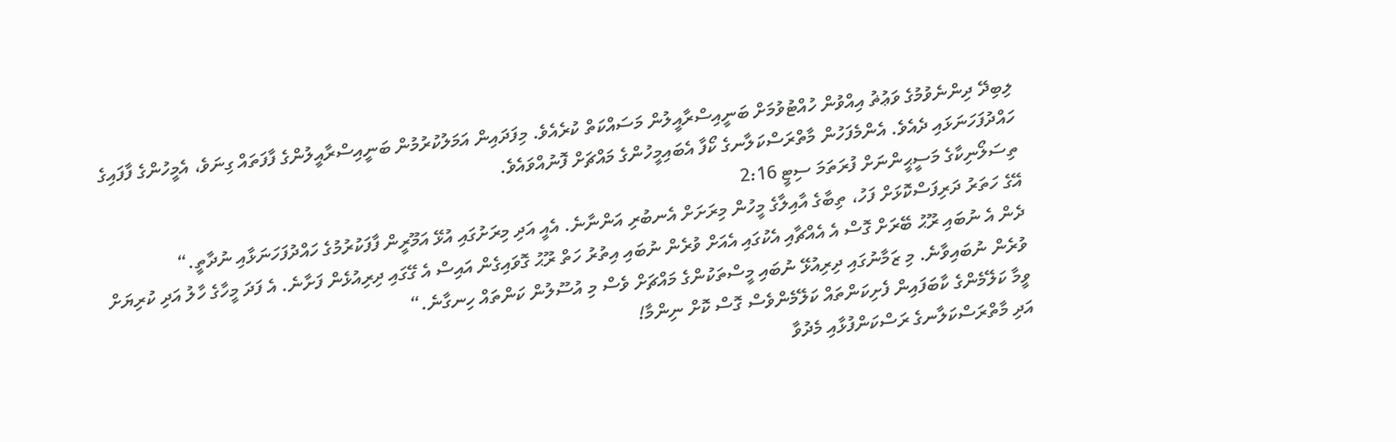ލިބިދޭ ދިންނެވުމުގެ ވަޢުޡު އިއްވުން ހުއްޓުވުމަށް ބަނީއިސްރާއީލުން މަސައްކަތް ކުރެއެވެ. މިފަދައިން އަމަލުކުރުމުން ބަނީއިސްރާއީލުންގެ ފާފަތައް ގިނަވެ، އެމީހުންގެ ފާފައިގެ ހައްދުފަހަނަޅައި ދެއެވެ. އެންމެފަހުން މާތްރަސްކަލާނގެ ކޯފާ އެބައިމީހުންގެ މައްޗަށް ފޮނުއްވައެވެ.
ތިސަލޯނިކާގެ މަސީޙީންނަށް ފުރަތަމަ ސިޓީ 2:16
އޭގެ ހަތަރު ދަރިފަސްކޮޅަށް ފަހު، ތިބާގެ އާއިލާގެ މީހުން މިރަށަށް އެނބުރި އަންނާނެ. އެއީ އަދި މިރަށުގައި އުޅޭ އަމޫރީން ފާފަކުރުމުގެ ހައްދުފަހަނަޅާއި ނުދާތީ.“
ދެން އެ ނުބައި ރޫޙު ބޭރަށް ގޮސް އެ އެއްޗާއި އެކުގައި އެއަށް ވުރެން ނުބައި އިތުރު ހަތް ރޫޙު ގޮވައިގެން އައިސް އެ ގޭގައި ދިރިއުޅެން ފަށާނެ. އެ ފަދަ މީހާގެ ހާލު އަދި ކުރިޔަށް ވުރެން ނުބައިވާނެ. މި ޒަމާނުގައި ދިރިއުޅޭ ނުބައި މީސްތަކުންގެ މައްޗަށް ވެސް މި އުސޫލުން ކަންތައް ހިނގާނެ.“
ވީމާ ކަލޭމެންގެ ކާބަފައިން ފެށިކަންތައް ކަލޭމެންވެސް ގޮސް ކޮށް ނިންމާ!
އަދި މާތްރަސްކަލާނގެ ރަސްކަންފުޅާއި މެދުވާ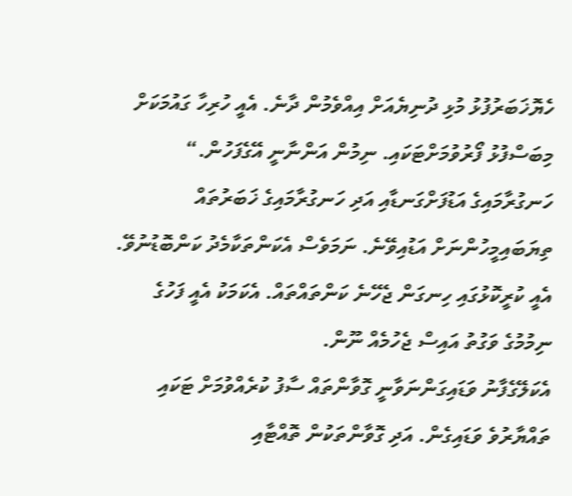ހެޔޮޚަބަރުފުޅު މުޅި ދުނިޔެއަށް އިއްވެމުން ދާނެ. އެއީ ހުރިހާ ގައުމަކަށް މިބަސްފުޅު ފޯރުވުމަށްޓަކައި. ނިމުން އަންނާނީ އޭގެފަހުން.“
ހަނގުރާމައިގެ އަޑުފަށްގަނޑާއި އަދި ހަނގުރާމައިގެ ޚަބަރުތައް ތިޔަބައިމީހުންނަށް އަޑުއިވޭނެ. ނަމަވެސް އެކަންތަކާމެދު ކަންބޮޑުނުވޭ. އެއީ ކުރީކޮޅުގައި ހިނގަން ޖެހޭނެ ކަންތައްތައް. އެކަމަކު އެއީ ފަހުގެ ނިމުމުގެ ވަގުތު އައިސް ޖެހުމެއް ނޫން.
އެކަލޭގެފާނު ވަޑައިގަންނަވާނީ ގޮވާންތައް ސާފު ކުރެއްވުމަށް ޓަކައި ތައްޔާރުވެ ވަޑައިގެން. އަދި ގޮވާންތަކުން ތޮއްޓާއި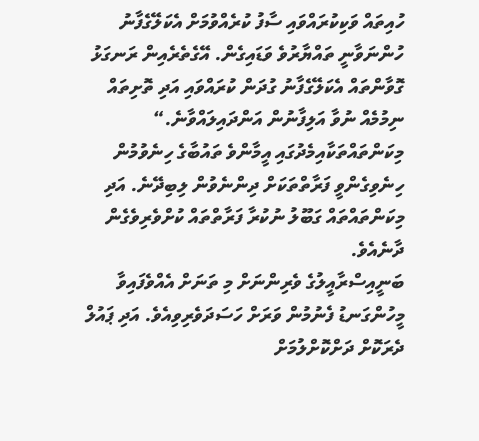ހުއިތައް ވަކިކުރައްވައި ސާފު ކުރެއްވުމަށް އެކަލޭގެފާނު ހުންނަވާނީ ތައްޔާރުވެ ވަޑައިގެން. އޭގެތެރެއިން ރަނގަޅު ގޮވާންތައް އެކަލޭގެފާނު ގުދަން ކުރައްވައި އަދި ތޮށިތައް ނިމުމެއް ނުވާ އަލިފާނުން އަންދައިލައްވާނެ.“
މިކަންތައްތަކާއިމެދުގައި އީމާންވެ ތައުބާގެ ހިނެވުމުން ހިނެވިގެންވީ ފަރާތްތަކަށް ދިންނެވުން ލިބިދޭނެ. އަދި މިކަންތައްތައް ގަބޫލު ނުކުރާ ފަރާތްތައް ކުށްވެރިވެގެން ދާނެއެވެ.
ބަނީއިސްރާއީލުގެ ވެރިންނަށް މި ތަނަށް އެއްވެފައިވާ މީހުންގަނޑު ފެނުމުން ވަރަށް ހަސަދަވެރިވިއެވެ. އަދި ޕައުލް ދެރަކޮށް ދަށްކޮށްލުމަށް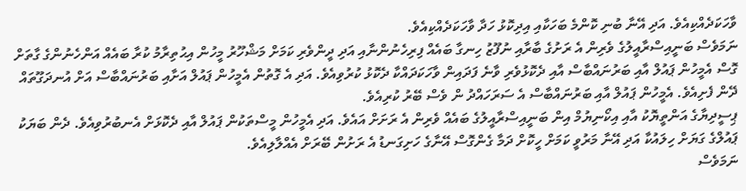ވާހަކަދެއްކިއެވެ. އަދި އޭނާ ބުނި ކޮންމެ ބަހަކާއި އިދިކޮޅު ހަދާ ވާހަކަދެއްކިއެވެ.
ނަމަވެސް ބަނީއިސްރާއީލުގެ ވެރިން އެ ރަށުގެ ބާރާއި ނުފޫޒު ހިނގާ ބައެއް ފިރިހެނުންނާއި އަދި ދީންވެރި ކަމަށް މަޝްހޫރު މީހުން އިޙުތިރާމު ކުރާ ބައެއް އަންހެނުންގެ ގާތަށް ގޮސް އެމީހުން ޕައުލް އާއި ބަރުނައްބާސް އާއި ދެކޮޅުވެރި ވާނެ ފަދައިން ވާހަކަދައްކާ ދެކޮޅު ކުރުވިއެވެ. އަދި އެ ގޮތުން އެމީހުން ޕައުލް އަށާއި ބަރުނައްބާސް އަށް އުނދަގޫތައް ދޭން ފެށިއެވެ. އެމީހުން ޕައުލް އާއި ބަރުނައްބާސް އެ ސަރަހައްދު ން ވެސް ބޭރު ކުރިއެވެ.
ޕިސީދިޔާގެ އަންތީޔޮކު އާއި އިކޯނިޔުމް އިން ބަނީއިސްރާއީލުގެ ބައެއް ވެރިން އެ ރަށަށް އައެވެ. އަދި އެމީހުން މީސްތަކުން ޕައުލް އާއި ދެކޮޅަށް އެނބުރުވިއެވެ. ދެން ބަޔަކު ޕައުލްގެ ގަޔަށް ހިލައުކާ އަދި އޭނާ މަރުވީ ކަމަށް ހީކޮށް ދަމާ ގެންގޮސް އޭނާގެ ހަށިގަނޑު އެ ރަށުން ބޭރަށް އެއްލާލިއެވެ.
ނަމަވެސް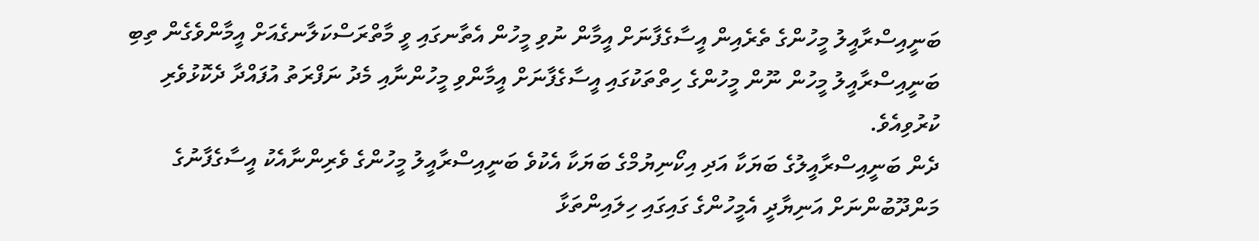ބަނީއިސްރާއީލު މީހުންގެ ތެރެއިން އީސާގެފާނަށް އީމާން ނުވި މީހުން އެތާނގައި ވީ މާތްރަސްކަލާނގެއަށް އީމާންވެގެން ތިބި ބަނީއިސްރާއީލު މީހުން ނޫން މީހުންގެ ހިތްތަކުގައި އީސާގެފާނަށް އީމާންވި މީހުންނާއި މެދު ނަފްރަތު އުފައްދާ ދެކޮޅުވެރި ކުރުވިއެވެ.
ދެން ބަނީއިސްރާއީލުގެ ބަޔަކާ އަދި އިކޯނިޔުމްގެ ބަޔަކާ އެކުވެ ބަނީއިސްރާއީލު މީހުންގެ ވެރިންނާއެކު އީސާގެފާނުގެ މަންދޫބުންނަށް އަނިޔާދީ އެމީހުންގެ ގައިގައި ހިލައިންތަޅާ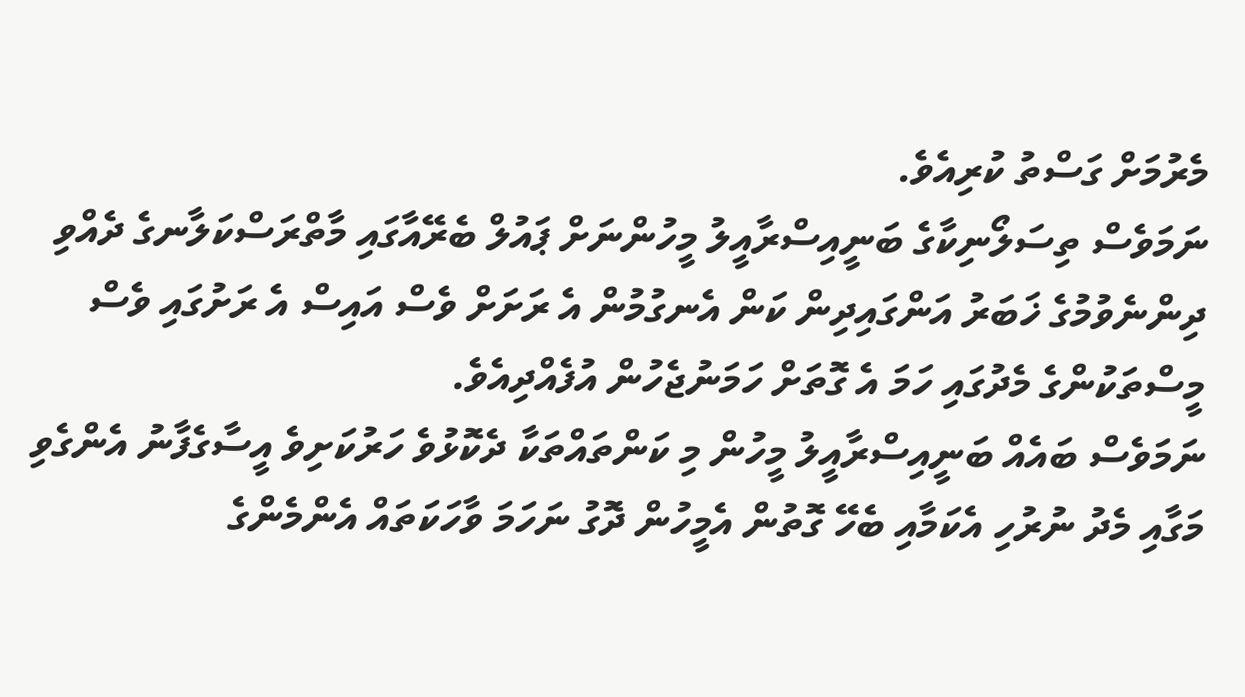މެރުމަށް ގަސްތު ކުރިއެވެ.
ނަމަވެސް ތިސަލޯނިކާގެ ބަނީއިސްރާއީލު މީހުންނަށް ޕައުލް ބެރޭއާގައި މާތްރަސްކަލާނގެ ދެއްވި ދިންނެވުމުގެ ޚަބަރު އަންގައިދިން ކަން އެނގުމުން އެ ރަށަށް ވެސް އައިސް އެ ރަށުގައި ވެސް މީސްތަކުންގެ މެދުގައި ހަމަ އެ ގޮތަށް ހަމަނުޖެހުން އުފެއްދިއެވެ.
ނަމަވެސް ބައެއް ބަނީއިސްރާއީލު މީހުން މި ކަންތައްތަކާ ދެކޮޅުވެ ހަރުކަށިވެ އީސާގެފާނު އެންގެވި މަގާއި މެދު ނުރުހި އެކަމާއި ބެހޭ ގޮތުން އެމީހުން ދޮގު ނަހަމަ ވާހަކަތައް އެންމެންގެ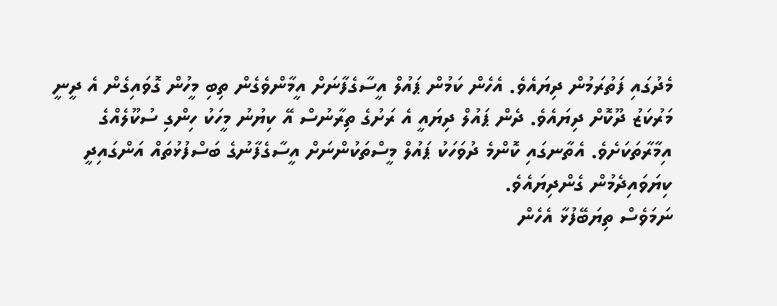މެދުގައި ފަތުރަމުން ދިޔައެވެ. އެހެން ކަމުން ޕައުލް އީސާގެފާނަށް އީމާންވެގެން ތިބި މީހުން ގޮވައިގެން އެ ދީނީ މަރުކަޒު ދޫކޮށް ދިޔައެވެ. ދެން ޕައުލް ދިޔައީ އެ ރަށުގެ ތިރާނުސް އޭ ކިޔުނު މީހަކު ހިންގި ސުކޫލެއްގެ އިމާރާތަކަށެވެ. އެތާނގައި ކޮންމެ ދުވަހަކު ޕައުލް މީސްތަކުންނަށް އީސާގެފާނުގެ ބަސްފުޅުތައް އަންގައިދީ ކިޔަވައިދެމުން ގެންދިޔައެވެ.
ނަމަވެސް ތިޔަބޭފުޅާ އެހެން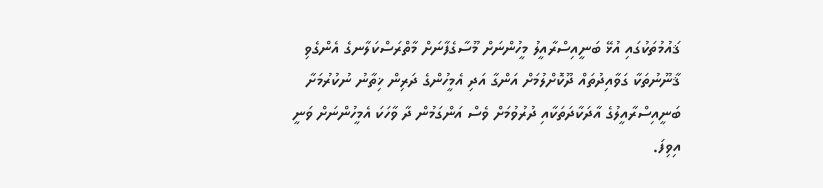ޤައުމުތަކުގައި އުޅޭ ބަނީއިސްރާއީލު މީހުންނަށް މޫސާގެފާނަށް މާތްރަސްކަލާނގެ އެންގެވި ޤާނޫނުތަކާ ގަވާއިދުތައް ދޫކޮށްލުމަށް އަންގާ އަދި އެމީހުންގެ ދަރިން ޚިތާނު ނުކުރުމަށާ ބަނީއިސްރާއީލުގެ އާދަކާދަތަކާއި ދުރުވުމަށް ވެސް އަންގަމުން ދާ ވާހަކަ އެމީހުންނަށް ވަނީ އިވިފަ.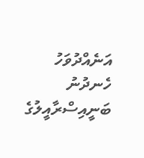އަނެއްދުވަހު ހެނދުނު ބަނީއިސްރާއީލުގެ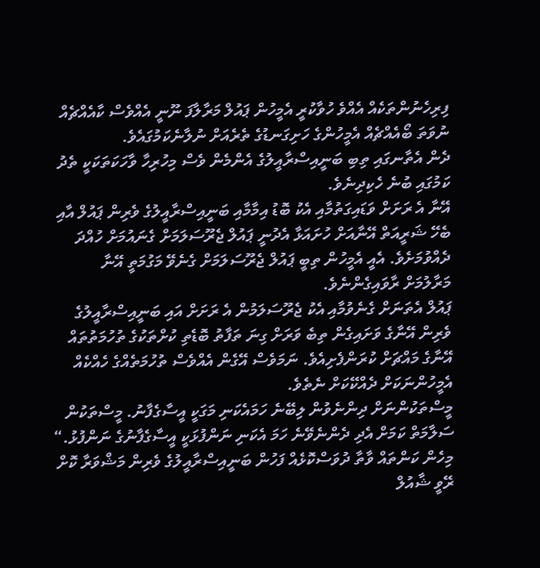ފިރިހެނުންތަކެއް އެއްވެ ހުވާކުރީ އެމީހުން ޕައުލް މަރާލާފަ ނޫނީ އެއްވެސް ކާއެއްޗެއް ނުވަތަ ބޯއެއްޗެއް އެމީހުންގެ ހަށިގަނޑުގެ ތެރެއަށް ނުލާނެކަމުގައެވެ.
ދެން އެތާނގައި ތިބި ބަނީއިސްރާއީލުގެ އެންމެން ވެސް މިހުރިހާ ވާހަކަތަކަކީ ތެދު ކަމުގައި ބުނެ ހެކިދިނެވެ.
އޭނާ އެ ރަށަށް ވަޑައިގަތުމާއި އެކު ބޮޑު އިމާމާއި ބަނީއިސްރާއީލުގެ ވެރިން ޕައުލް އާއި ބެހޭ ޝަރީއަތް އޭނާއަށް ހުށައަޅާ އެދުނީ ޕައުލް ޖެރޫސަލަމަށް ގެނައުމަށް ހުއްދަ ދެއްވުމަށެވެ. އެއީ އެމީހުން ތިބީ ޕައުލް ޖެރޫސަލަމަށް ގެނެވޭ މަގުމަތީ އޭނާ މަރާލުމަށް ރާވައިގެންނެވެ.
ޕައުލް އެތަނަށް ގެނެވުމާއި އެކު ޖެރޫސަލަމުން އެ ރަށަށް އައި ބަނީއިސްރާއީލުގެ ވެރިން އޭނާގެ ވަށައިގެން ތިބެ ވަރަށް ގިނަ ތަފާތު ބޮޑެތި ކުށްތަކުގެ ތުހުމަތުތައް އޭނާގެ މައްޗަށް ކުރަންފެށިއެވެ. ނަމަވެސް އޭގެން އެއްވެސް ތުހުމަތެއްގެ ހެއްކެއް އެމީހުންނަކަށް ދެއްކޭކަށް ނެތެވެ.
މީސްތަކުންނަށް ދިންނެވުން ލިބޭނެ ހަމައެކަނި މަގަކީ އީސާގެފާނު. މީސްތަކުން ސަލާމަތް ކަމަށް އެދި ދެންނެވޭނެ ހަމަ އެކަނި ނަންފުޅަކީ އީސާގެފާނުގެ ނަންފުޅު.“
މިހެން ކަންތައް ވާތާ ދުވަސްކޮޅެއް ފަހުން ބަނީއިސްރާއީލުގެ ވެރިން މަޝްވަރާ ކޮށް ރޭވީ ޝާއުލް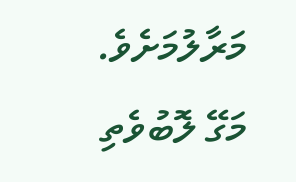މަރާލުމަށެވެ.
މަގޭ ލޮބުވެތި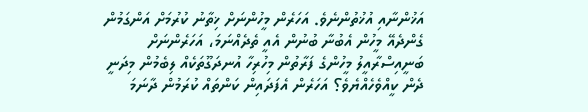އަޚުންނާއި އުޚުތުންނެވެ. އަހަރެން މީހުންނަށް ޚިތާނު ކުރުމަށް އަންގަމުން ގެންދެއޭ މީހުން އެބުނާ ބުނުން އެއީ ތެދެއްނަމަ، އަހަރެންނަށް ބަނީއިސްރާއީލު މީހުންގެ ފަރާތުން މިހުރިހާ އުނދަގޫތަކެއް ލިބެމުން މިދަނީ ދެން ކީއްވެހެއްޔެވެ؟ އަހަރެން އެފަދައިން ކަންތައް ކުރަމުން ދާނަމަ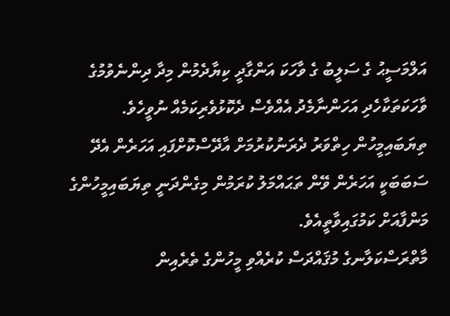އަލްމަސީޙު ގެ ސަލީބު ގެ ވާހަކަ އަންގާދީ ކިޔާދެމުން މިދާ ދިންނެވުމުގެ ވާހަކަތަކާހެދި އަހަންނާމެދު އެއްވެސް ދެކޮޅުވެރިކަމެއް ނުވީހެވެ.
ތިޔަބައިމީހުން ހިތްވަރު ދެރަނުކުރުމަށް އާދޭސްކޮށްފައި އަހަރެން އެދޭ ސަބަބަކީ އަހަރެން ވޭން ތަޙައްމަލު ކުރަމުން މިގެންދަނީ ތިޔަބައިމީހުންގެ މަންފާއަށް ކަމުގައިވާތީއެވެ.
މާތްރަސްކަލާނގެ މުޤައްދަސް ކުރެއްވި މީހުންގެ ތެރެއިން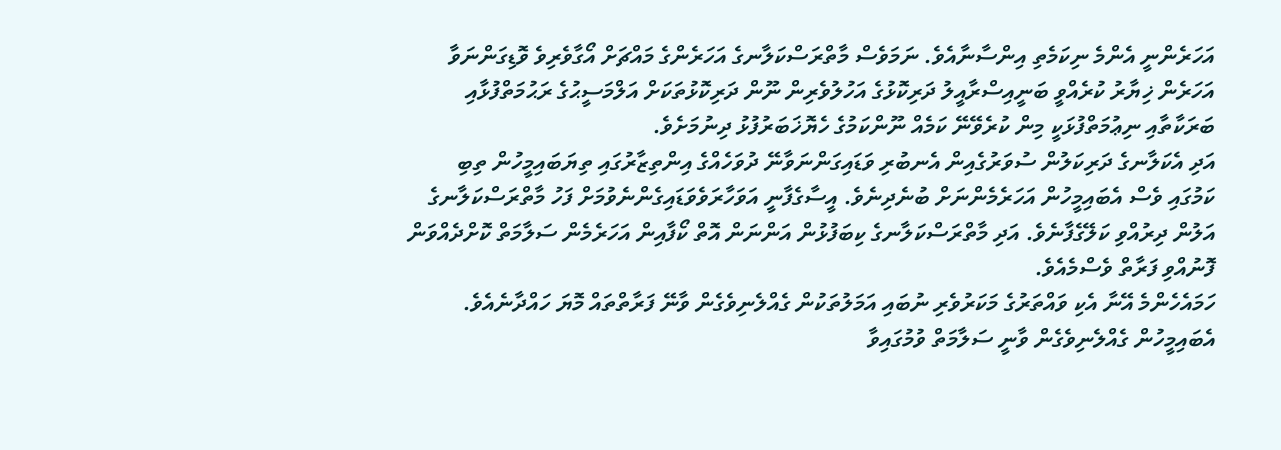އަހަރެންނީ އެންމެ ނިކަމެތި އިންސާނާއެވެ. ނަމަވެސް މާތްރަސްކަލާނގެ އަހަރެންގެ މައްޗަށް އޯގާވެރިވެ ވޮޑިގަންނަވާ އަހަރެން ޚިޔާރު ކުރެއްވީ ބަނީއިސްރާއީލު ދަރިކޮޅުގެ އަހުލުވެރިން ނޫން ދަރިކޮޅުތަކަށް އަލްމަސީޙުގެ ރަޙުމަތްފުޅާއި ބަރަކާތާއި ނިޢުމަތްފުޅަކީ މިން ކުރެވޭނޭ ކަމެއް ނޫންކަމުގެ ހެޔޮޚަބަރުފުޅު ދިނުމަށެވެ.
އަދި އެކަލާނގެ ދަރިކަލުން ސުވަރުގެއިން އެނބުރި ވަޑައިގަންނަވާނޭ ދުވަހެއްގެ އިންތިޒާރުގައި ތިޔަބައިމީހުން ތިބި ކަމުގައި ވެސް އެބައިމީހުން އަހަރެމެންނަށް ބުނެދިނެވެ. އީސާގެފާނީ އަވަހާރަވެވަޑައިގެންނެވުމަށް ފަހު މާތްރަސްކަލާނގެ އަލުން ދިރުއްވި ކަލޭގެފާނެވެ. އަދި މާތްރަސްކަލާނގެ ކިބަފުޅުން އަންނަން އޮތް ކޯފާއިން އަހަރެމެން ސަލާމަތް ކޮށްދެއްވަން ފޮނުއްވި ފަރާތް ވެސްމެއެވެ.
ހަމައެހެންމެ އޭނާ އެކި ވައްތަރުގެ މަކަރުވެރި ނުބައި އަމަލުތަކުން ގެއްލެނިވެގެން ވާނޭ ފަރާތްތައް މޮޔަ ހައްދާނެއެވެ. އެބައިމީހުން ގެއްލެނިވެގެން ވާނީ ސަލާމަތް ވުމުގައިވާ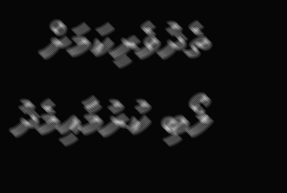ތެދުވެރިކަމަށް ލޯބި ކުރުމާއިމެދު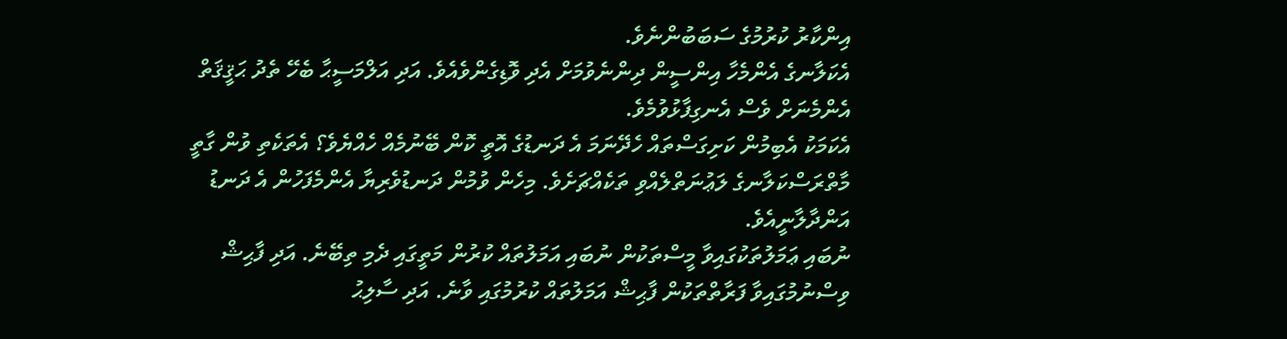އިންކާރު ކުރުމުގެ ސަބަބުންނެވެ.
އެކަލާނގެ އެންމެހާ އިންސީން ދިންނެވުމަށް އެދި ވޮޑިގެންވެއެވެ. އަދި އަލްމަސީޙާ ބެހޭ ތެދު ޙަޤީޤަތް އެންމެނަށް ވެސް އެނގިފާޅުވުމެވެ.
އެކަމަކު އެބިމުން ކަށިގަސްތައް ހެދޭނަމަ އެ ދަނޑުގެ އޮތީ ކޮން ބޭނުމެއް ހެއްޔެވެ؟ އެތަކެތި ވުން ގާތީ މާތްރަސްކަލާނގެ ލަޢުނަތްލެއްވި ތަކެއްޗަށެވެ. މިހެން ވުމުން ދަނޑުވެރިޔާ އެންމެފަހުން އެ ދަނޑު އަންދާލާނީއެވެ.
ނުބައި ޢަމަލުތަކުގައިވާ މީސްތަކުން ނުބައި އަމަލުތައް ކުރުން މަތީގައި ދެމި ތިބޭނެ. އަދި ފާޙިޝް ވިސްނުމުގައިވާ ފަރާތްތަކުން ފާޙިޝް އަމަލުތައް ކުރުމުގައި ވާނެ. އަދި ސާލިޙު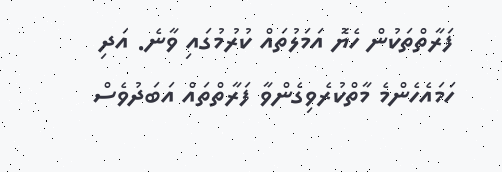ފަރާތްތަކުން ހެޔޮ އަމަލުތައް ކުރުމުގައި ވާނެ. އަދި ހަމައެހެންމެ މާތްކުރެވިގެންވާ ފަރާތްތައް އަބަދުވެސް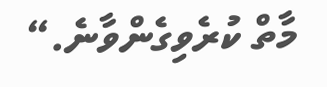މާތް ކުރެވިގެންވާނެ.“